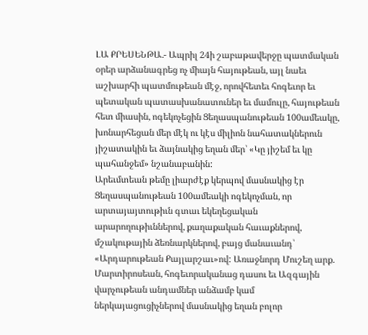ԼԱ ՔՐԵՍԵՆԹԱ.- Ապրիլ 24ի շաբաթավերջը պատմական օրեր արձանագրեց ոչ միայն հայութեան, այլ նաեւ աշխարհի պատմութեան մէջ, որովհետեւ հոգեւոր եւ պետական պատասխանատուներ եւ մամուլը, հայութեան հետ միասին, ոգեկոչեցին Ցեղասպանութեան 100ամեակը, խոնարհեցան մեր մէկ ու կէս միլիոն նահատակներուն յիշատակին եւ ձայնակից եղան մեր՝ «Կը յիշեմ եւ կը պահանջեմ» նշանաբանին:
Արեւմտեան թեմը լիարժէք կերպով մասնակից էր Ցեղասպանութեան 100ամեակի ոգեկոչման, որ արտայայտութիւն գտաւ եկեղեցական արարողութիւններով, քաղաքական հաւաքներով, մշակութային ձեռնարկներով, բայց մանաւանդ՝ «Արդարութեան Քայլարշաւ»ով: Առաջնորդ Մուշեղ արք. Մարտիրոսեան, հոգեւորականաց դասու եւ Ազգային վարչութեան անդամներ անձամբ կամ ներկայացուցիչներով մասնակից եղան բոլոր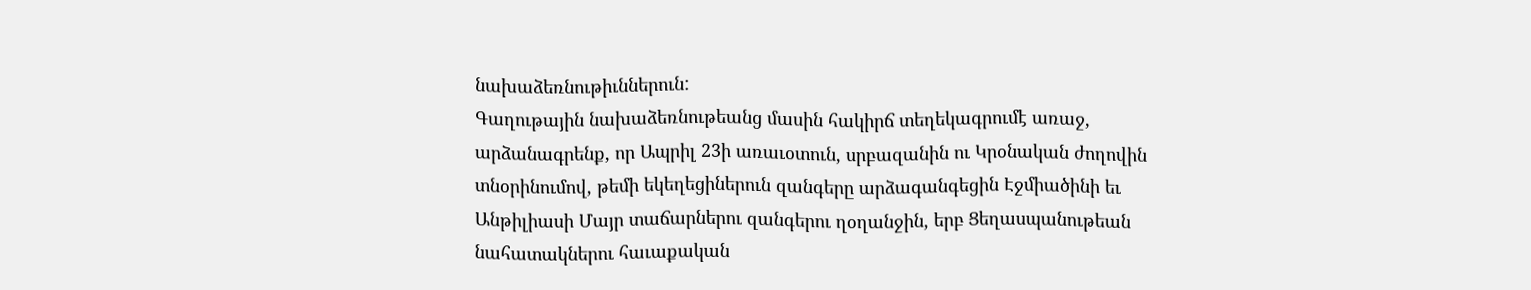նախաձեռնութիւններուն:
Գաղութային նախաձեռնութեանց մասին հակիրճ տեղեկագրումէ առաջ, արձանագրենք, որ Ապրիլ 23ի առաւօտուն, սրբազանին ու Կրօնական ժողովին տնօրինումով, թեմի եկեղեցիներուն զանգերը արձագանգեցին Էջմիածինի եւ Անթիլիասի Մայր տաճարներու զանգերու ղօղանջին, երբ Ցեղասպանութեան նահատակներու հաւաքական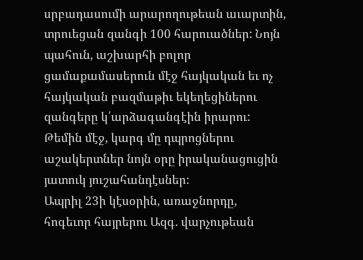սրբադասումի արարողութեան աւարտին, տրուեցան զանգի 100 հարուածներ: Նոյն պահուն, աշխարհի բոլոր ցամաքամասերուն մէջ հայկական եւ ոչ հայկական բազմաթիւ եկեղեցիներու զանգերը կ՛արձագանգէին իրարու: Թեմին մէջ, կարգ մը դպրոցներու աշակերտներ նոյն օրը իրականացուցին յատուկ յուշահանդէսներ:
Ապրիլ 23ի կէսօրին, առաջնորդը, հոգեւոր հայրերու Ազգ. վարչութեան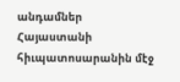անդամներ Հայաստանի հիւպատոսարանին մէջ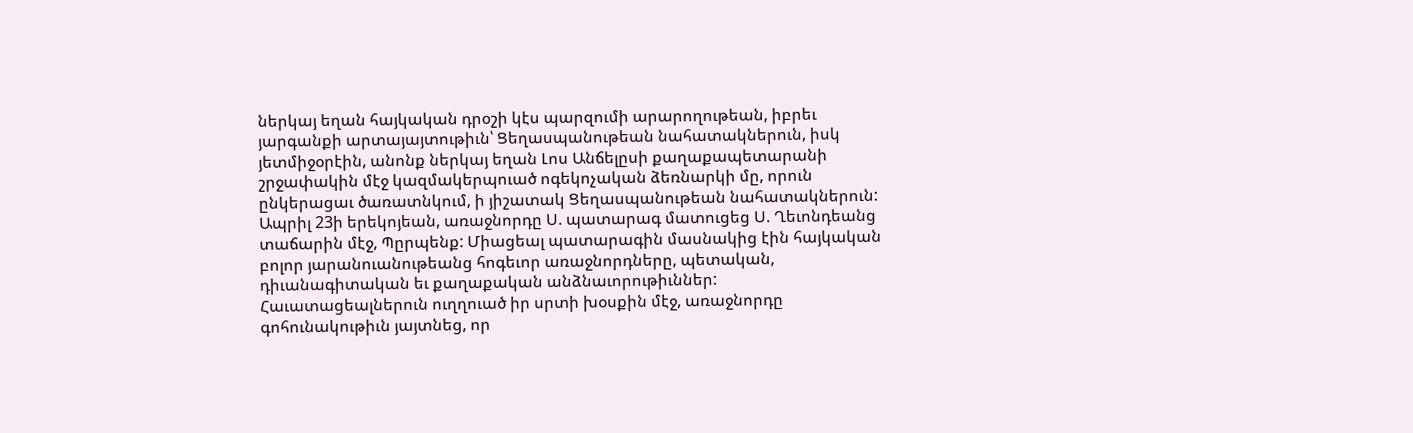ներկայ եղան հայկական դրօշի կէս պարզումի արարողութեան, իբրեւ յարգանքի արտայայտութիւն՝ Ցեղասպանութեան նահատակներուն, իսկ յետմիջօրէին, անոնք ներկայ եղան Լոս Անճելըսի քաղաքապետարանի շրջափակին մէջ կազմակերպուած ոգեկոչական ձեռնարկի մը, որուն ընկերացաւ ծառատնկում, ի յիշատակ Ցեղասպանութեան նահատակներուն:
Ապրիլ 23ի երեկոյեան, առաջնորդը Ս. պատարագ մատուցեց Ս. Ղեւոնդեանց տաճարին մէջ, Պըրպենք: Միացեալ պատարագին մասնակից էին հայկական բոլոր յարանուանութեանց հոգեւոր առաջնորդները, պետական, դիւանագիտական եւ քաղաքական անձնաւորութիւններ:
Հաւատացեալներուն ուղղուած իր սրտի խօսքին մէջ, առաջնորդը գոհունակութիւն յայտնեց, որ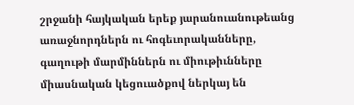շրջանի հայկական երեք յարանուանութեանց առաջնորդներն ու հոգեւորականները, գաղութի մարմիններն ու միութիւնները միասնական կեցուածքով ներկայ են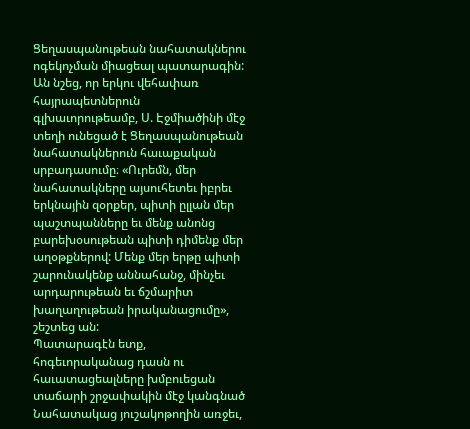Ցեղասպանութեան նահատակներու ոգեկոչման միացեալ պատարագին: Ան նշեց, որ երկու վեհափառ հայրապետներուն գլխաւորութեամբ, Ս. Էջմիածինի մէջ տեղի ունեցած է Ցեղասպանութեան նահատակներուն հաւաքական սրբադասումը։ «Ուրեմն, մեր նահատակները այսուհետեւ իբրեւ երկնային զօրքեր, պիտի ըլլան մեր պաշտպանները եւ մենք անոնց բարեխօսութեան պիտի դիմենք մեր աղօթքներով: Մենք մեր երթը պիտի շարունակենք աննահանջ, մինչեւ արդարութեան եւ ճշմարիտ խաղաղութեան իրականացումը», շեշտեց ան:
Պատարագէն ետք, հոգեւորականաց դասն ու հաւատացեալները խմբուեցան տաճարի շրջափակին մէջ կանգնած Նահատակաց յուշակոթողին առջեւ,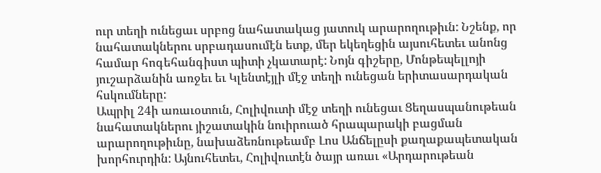ուր տեղի ունեցաւ սրբոց նահատակաց յատուկ արարողութիւն: Նշենք, որ նահատակներու սրբադասումէն ետք, մեր եկեղեցին այսուհետեւ անոնց համար հոգեհանգիստ պիտի չկատարէ: Նոյն գիշերը, Մոնթեպելլոյի յուշարձանին առջեւ եւ Կլենտէյլի մէջ տեղի ունեցան երիտասարդական հսկումները:
Ապրիլ 24ի առաւօտուն, Հոլիվուտի մէջ տեղի ունեցաւ Ցեղասպանութեան նահատակներու յիշատակին նուիրուած հրապարակի բացման արարողութիւնը, նախաձեռնութեամբ Լոս Անճելըսի քաղաքապետական խորհուրդին: Այնուհետեւ, Հոլիվուտէն ծայր առաւ «Արդարութեան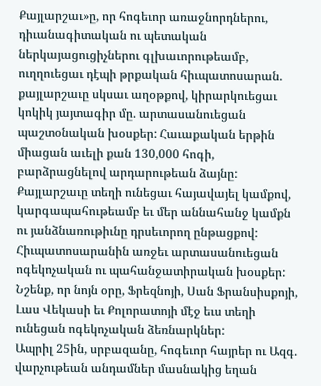Քայլարշաւ»ը, որ հոգեւոր առաջնորդներու, դիւանագիտական ու պետական ներկայացուցիչներու գլխաւորութեամբ, ուղղուեցաւ դէպի թրքական հիւպատոսարան. քայլարշաւը սկսաւ աղօթքով, կիրարկուեցաւ կոկիկ յայտագիր մը. արտասանուեցան պաշտօնական խօսքեր: Հաւաքական երթին միացան աւելի քան 130,000 հոգի, բարձրացնելով արդարութեան ձայնը: Քայլարշաւը տեղի ունեցաւ հայավայել կամքով, կարգապահութեամբ եւ մեր աննահանջ կամքն ու յանձնառութիւնը դրսեւորող ընթացքով: Հիւպատոսարանին առջեւ արտասանուեցան ոգեկոչական ու պահանջատիրական խօսքեր:
Նշենք, որ նոյն օրը, Ֆրեզնոյի, Սան Ֆրանսիսքոյի, Լաս Վեկասի եւ Քոլորատոյի մէջ եւս տեղի ունեցան ոգեկոչական ձեռնարկներ:
Ապրիլ 25ին, սրբազանը, հոգեւոր հայրեր ու Ազգ. վարչութեան անդամներ մասնակից եղան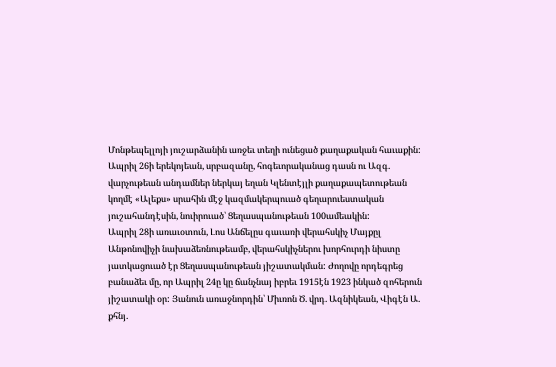Մոնթեպելլոյի յուշարձանին առջեւ տեղի ունեցած քաղաքական հաւաքին:
Ապրիլ 26ի երեկոյեան, սրբազանը, հոգեւորականաց դասն ու Ազգ. վարչութեան անդամներ ներկայ եղան Կլենտէյլի քաղաքապետութեան կողմէ «Ալեքս» սրահին մէջ կազմակերպուած գեղարուեստական յուշահանդէսին, նուիրուած՝ Ցեղասպանութեան 100ամեակին:
Ապրիլ 28ի առաւօտուն, Լոս Անճելըս գաւառի վերահսկիչ Մայքըլ Անթոնովիչի նախաձեռնութեամբ, վերահսկիչներու խորհուրդի նիստը յատկացուած էր Ցեղասպանութեան յիշատակման: Ժողովը որդեգրեց բանաձեւ մը, որ Ապրիլ 24ը կը ճանչնայ իբրեւ 1915էն 1923 ինկած զոհերուն յիշատակի օր: Յանուն առաջնորդին՝ Միւռոն Ծ. վրդ. Ազնիկեան, Վիգէն Ա. քհնյ.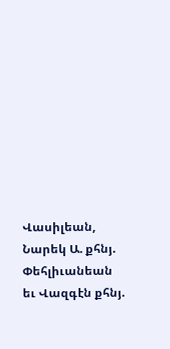Վասիլեան, Նարեկ Ա. քհնյ. Փեհլիւանեան եւ Վազգէն քհնյ.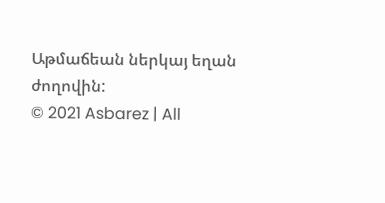Աթմաճեան ներկայ եղան ժողովին:
© 2021 Asbarez | All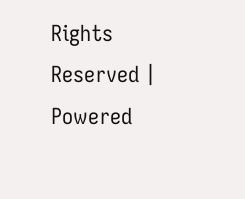Rights Reserved | Powered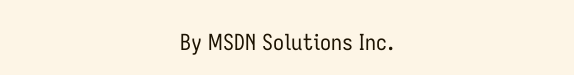By MSDN Solutions Inc.